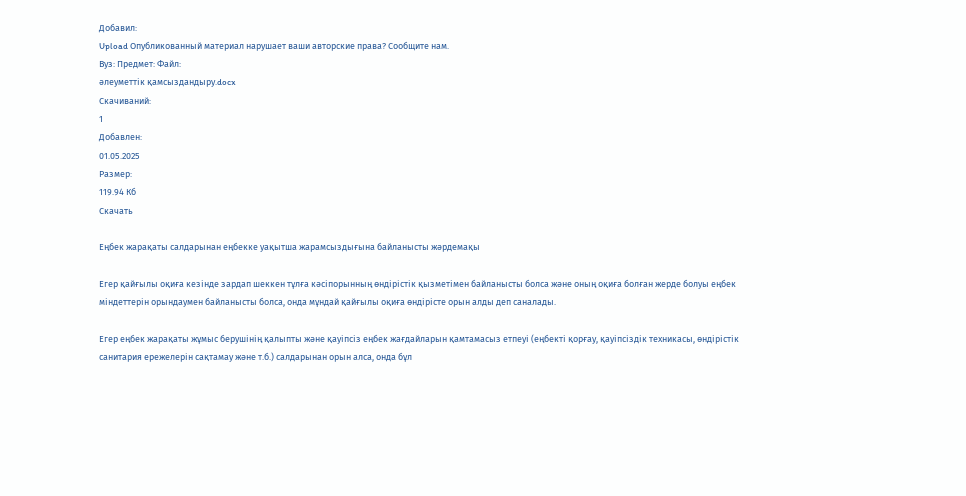Добавил:
Upload Опубликованный материал нарушает ваши авторские права? Сообщите нам.
Вуз: Предмет: Файл:
әлеуметтік қамсыздандыру.docx
Скачиваний:
1
Добавлен:
01.05.2025
Размер:
119.94 Кб
Скачать

Еңбек жарақаты салдарынан еңбекке уақытша жарамсыздығына байланысты жәрдемақы

Егер қайғылы оқиға кезінде зардап шеккен тұлға кәсіпорынның өндірістік қызметімен байланысты болса және оның оқиға болған жерде болуы еңбек міндеттерін орындаумен байланысты болса, онда мұндай қайғылы оқиға өндірісте орын алды деп саналады.

Егер еңбек жарақаты жұмыс берушінің қалыпты және қауіпсіз еңбек жағдайларын қамтамасыз етпеуі (еңбекті қорғау, қауіпсіздік техникасы, өндірістік санитария ережелерін сақтамау және т.б.) салдарынан орын алса, онда бұл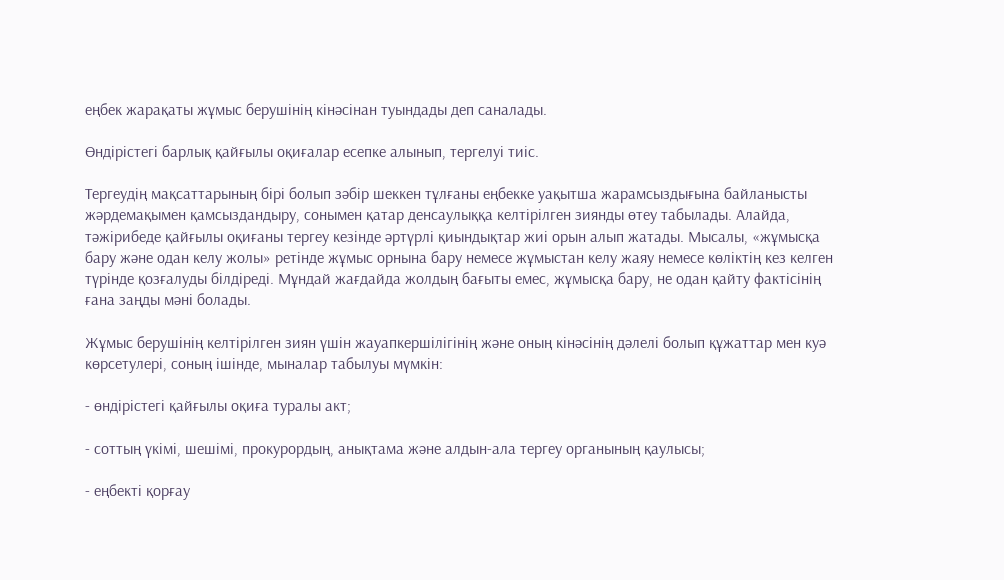еңбек жарақаты жұмыс берушінің кінәсінан туындады деп саналады.

Өндірістегі барлық қайғылы оқиғалар есепке алынып, тергелуі тиіс.

Тергеудің мақсаттарының бірі болып зәбір шеккен тұлғаны еңбекке уақытша жарамсыздығына байланысты жәрдемақымен қамсыздандыру, сонымен қатар денсаулыққа келтірілген зиянды өтеу табылады. Алайда, тәжірибеде қайғылы оқиғаны тергеу кезінде әртүрлі қиындықтар жиі орын алып жатады. Мысалы, «жұмысқа бару және одан келу жолы» ретінде жұмыс орнына бару немесе жұмыстан келу жаяу немесе көліктің кез келген түрінде қозғалуды білдіреді. Мұндай жағдайда жолдың бағыты емес, жұмысқа бару, не одан қайту фактісінің ғана заңды мәні болады.

Жұмыс берушінің келтірілген зиян үшін жауапкершілігінің және оның кінәсінің дәлелі болып құжаттар мен куә көрсетулері, соның ішінде, мыналар табылуы мүмкін:

- өндірістегі қайғылы оқиға туралы акт;

- соттың үкімі, шешімі, прокурордың, анықтама және алдын-ала тергеу органының қаулысы;

- еңбекті қорғау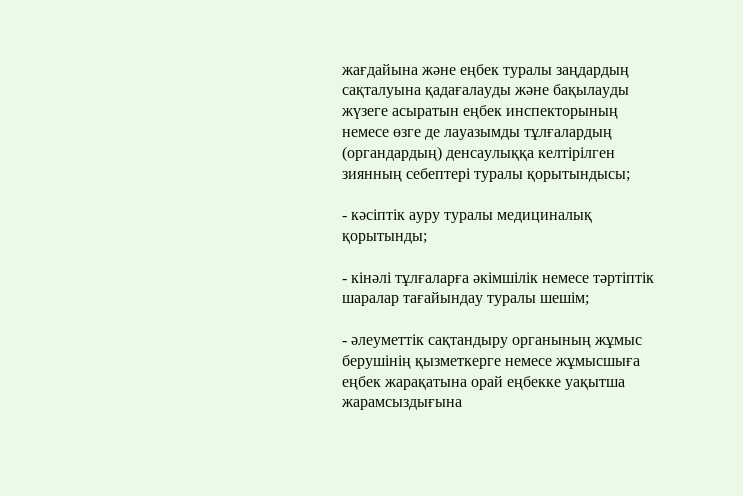жағдайына және еңбек туралы заңдардың сақталуына қадағалауды және бақылауды жүзеге асыратын еңбек инспекторының немесе өзге де лауазымды тұлғалардың (органдардың) денсаулыққа келтірілген зиянның себептері туралы қорытындысы;

- кәсіптік ауру туралы медициналық қорытынды;

- кінәлі тұлғаларға әкімшілік немесе тәртіптік шаралар тағайындау туралы шешім;

- әлеуметтік сақтандыру органының жұмыс берушінің қызметкерге немесе жұмысшыға еңбек жарақатына орай еңбекке уақытша жарамсыздығына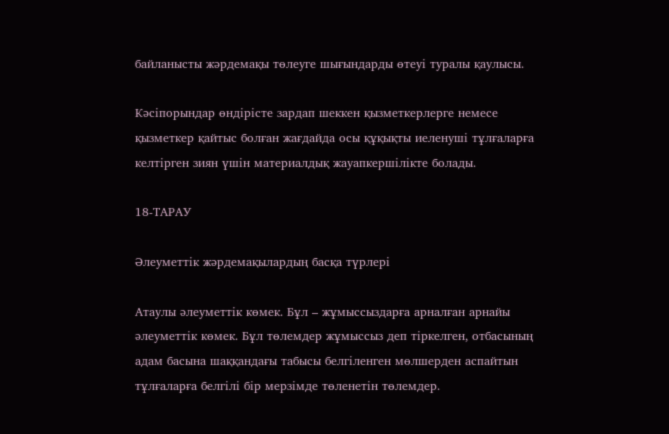байланысты жәрдемақы төлеуге шығындарды өтеуі туралы қаулысы.

Кәсіпорындар өндірісте зардап шеккен қызметкерлерге немесе қызметкер қайтыс болған жағдайда осы құқықты иеленуші тұлғаларға келтірген зиян үшін материалдық жауапкершілікте болады.

18-ТАРАУ

Әлеуметтік жәрдемақылардың басқа түрлері

Атаулы әлеуметтік көмек. Бұл – жұмыссыздарға арналған арнайы әлеуметтік көмек. Бұл төлемдер жұмыссыз деп тіркелген, отбасының адам басына шаққандағы табысы белгіленген мөлшерден аспайтын тұлғаларға белгілі бір мерзімде төленетін төлемдер.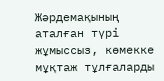Жәрдемақының аталған түрі жұмыссыз, көмекке мұқтаж тұлғаларды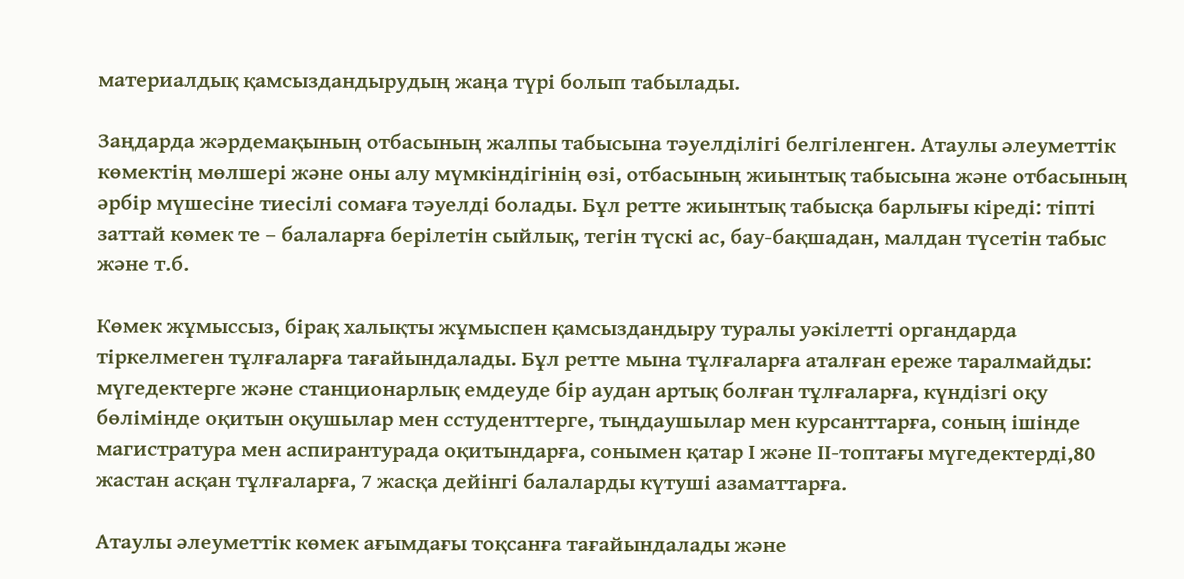материалдық қамсыздандырудың жаңа түрі болып табылады.

Заңдарда жәрдемақының отбасының жалпы табысына тәуелділігі белгіленген. Атаулы әлеуметтік көмектің мөлшері және оны алу мүмкіндігінің өзі, отбасының жиынтық табысына және отбасының әрбір мүшесіне тиесілі сомаға тәуелді болады. Бұл ретте жиынтық табысқа барлығы кіреді: тіпті заттай көмек те – балаларға берілетін сыйлық, тегін түскі ас, бау-бақшадан, малдан түсетін табыс және т.б.

Көмек жұмыссыз, бірақ халықты жұмыспен қамсыздандыру туралы уәкілетті органдарда тіркелмеген тұлғаларға тағайындалады. Бұл ретте мына тұлғаларға аталған ереже таралмайды: мүгедектерге және станционарлық емдеуде бір аудан артық болған тұлғаларға, күндізгі оқу бөлімінде оқитын оқушылар мен сстуденттерге, тыңдаушылар мен курсанттарға, соның ішінде магистратура мен аспирантурада оқитындарға, сонымен қатар І және ІІ-топтағы мүгедектерді,80 жастан асқан тұлғаларға, 7 жасқа дейінгі балаларды күтуші азаматтарға.

Атаулы әлеуметтік көмек ағымдағы тоқсанға тағайындалады және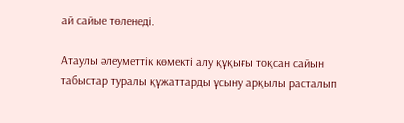ай сайые төленеді.

Атаулы әлеуметтік көмекті алу құқығы тоқсан сайын табыстар туралы құжаттарды ұсыну арқылы расталып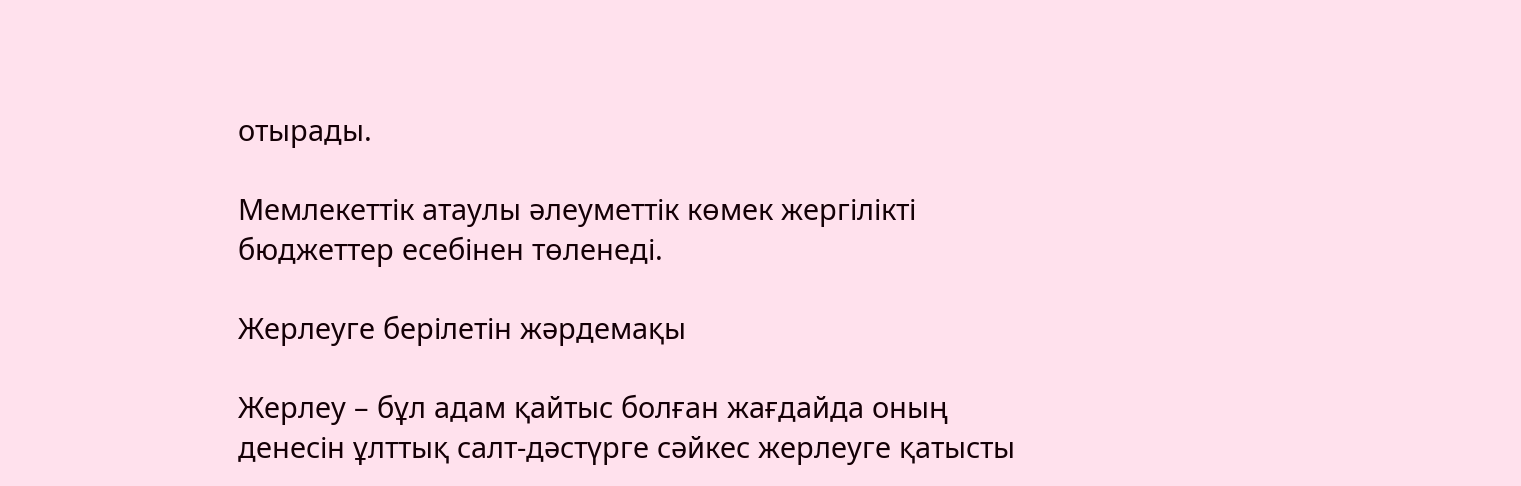отырады.

Мемлекеттік атаулы әлеуметтік көмек жергілікті бюджеттер есебінен төленеді.

Жерлеуге берілетін жәрдемақы

Жерлеу – бұл адам қайтыс болған жағдайда оның денесін ұлттық салт-дәстүрге сәйкес жерлеуге қатысты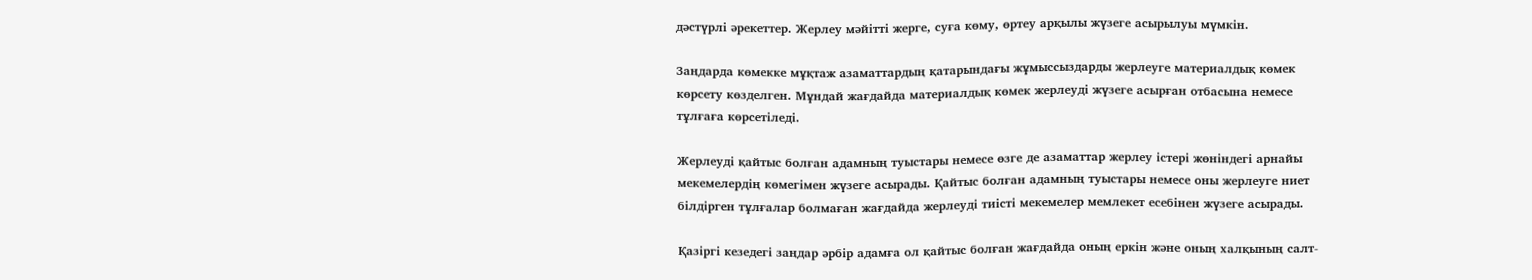дәстүрлі әрекеттер. Жерлеу мәйітті жерге, суға көму, өртеу арқылы жүзеге асырылуы мүмкін.

Заңдарда көмекке мұқтаж азаматтардың қатарындағы жұмыссыздарды жерлеуге материалдық көмек көрсету көзделген. Мұндай жағдайда материалдық көмек жерлеуді жүзеге асырған отбасына немесе тұлғаға көрсетіледі.

Жерлеуді қайтыс болған адамның туыстары немесе өзге де азаматтар жерлеу істері жөніндегі арнайы мекемелердің көмегімен жүзеге асырады. Қайтыс болған адамның туыстары немесе оны жерлеуге ниет білдірген тұлғалар болмаған жағдайда жерлеуді тиісті мекемелер мемлекет есебінен жүзеге асырады.

Қазіргі кезедегі заңдар әрбір адамға ол қайтыс болған жағдайда оның еркін және оның халқының салт-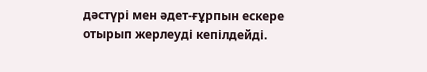дәстүрі мен әдет-ғұрпын ескере отырып жерлеуді кепілдейді.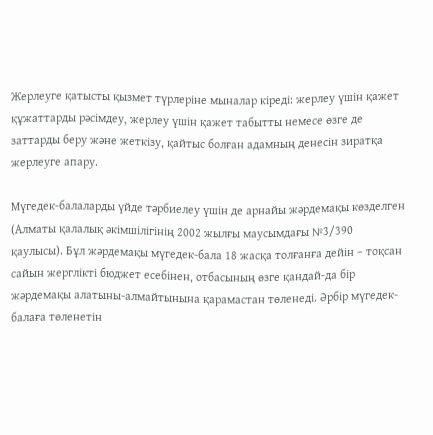Жерлеуге қатысты қызмет түрлеріне мыналар кіреді: жерлеу үшін қажет құжаттарды рәсімдеу, жерлеу үшін қажет табытты немесе өзге де заттарды беру және жеткізу, қайтыс болған адамның денесін зиратқа жерлеуге апару.

Мүгедек-балаларды үйде тәрбиелеу үшін де арнайы жәрдемақы көзделген (Алматы қалалық әкімшілігінің 2002 жылғы маусымдағы №3/390 қаулысы). Бұл жәрдемақы мүгедек-бала 18 жасқа толғанға дейін – тоқсан сайын жерглікті бюджет есебінен, отбасының өзге қандай-да бір жәрдемақы алатыны-алмайтынына қарамастан төленеді. Әрбір мүгедек-балаға төленетін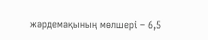жәрдемақының мөлшері – 6,5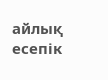айлық есепік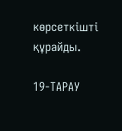көрсеткішті құрайды.

19-ТАРАУ